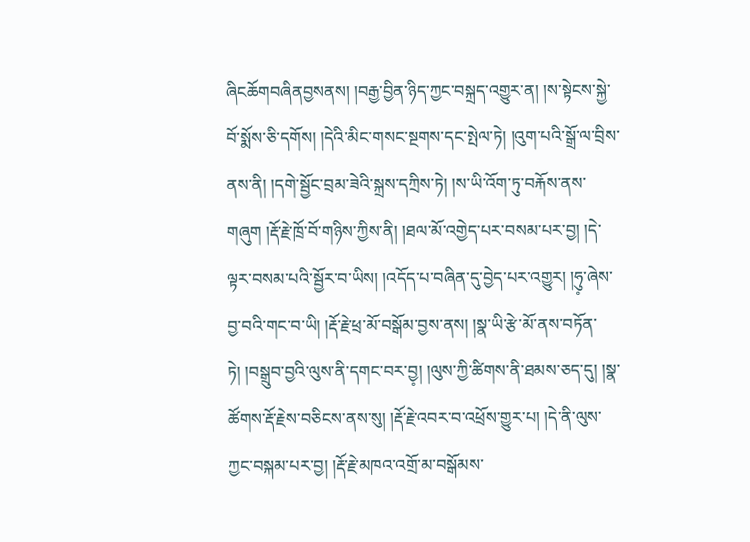ཞིངཆོགབཞིནབྱསནས། །བརྒྱ་བྱིན་ཉིད་ཀྱང་བསྐྲད་འགྱུར་ན། །ས་སྟེངས་སྐྱེ་བོ་སྨོས་ཅི་དགོས། །དེའི་མིང་གསང་སྔགས་དང་སྤེལ་ཏེ། །འུག་པའི་སྒྲོ་ལ་བྲིས་ནས་ནི། །དགེ་སྦྱོང་བྲམ་ཟེའི་སྐྲས་དཀྲིས་ཏེ། །ས་ཡི་འོག་ཏུ་བརྐོས་ནས་གཞུག །རྡོ་རྗེ་ཁྲོ་བོ་གཉིས་ཀྱིས་ནི། །ཐལ་མོ་འགྱེད་པར་བསམ་པར་བྱ། །དེ་ལྟར་བསམ་པའི་སྦྱོར་བ་ཡིས། །འདོད་པ་བཞིན་དུ་བྱེད་པར་འགྱུར། །ཧུ༷་ཞེས་བྱ་བའི་གང་བ་ཡི། །རྡོ་རྗེ་ཕྲ་མོ་བསྒོམ་བྱས་ནས། །སྣ་ཡི་རྩེ་མོ་ནས་བཏོན་ཏེ། །བསྒྲུབ་བྱའི་ལུས་ནི་དགང་བར་བྱ༷། །ལུས་ཀྱི་ཚིགས་ནི་ཐམས་ཅད་དུ། །སྣ་ཚོགས་རྡོ་རྗེས་བཅིངས་ནས་སུ། །རྡོ་རྗེ་འབར་བ་འཕྲོས་གྱུར་པ། །དེ་ནི་ལུས་ཀྱང་བསྐམ་པར་བྱ། །རྡོ་རྗེ་མཁའ་འགྲོ་མ་བསྒོམས་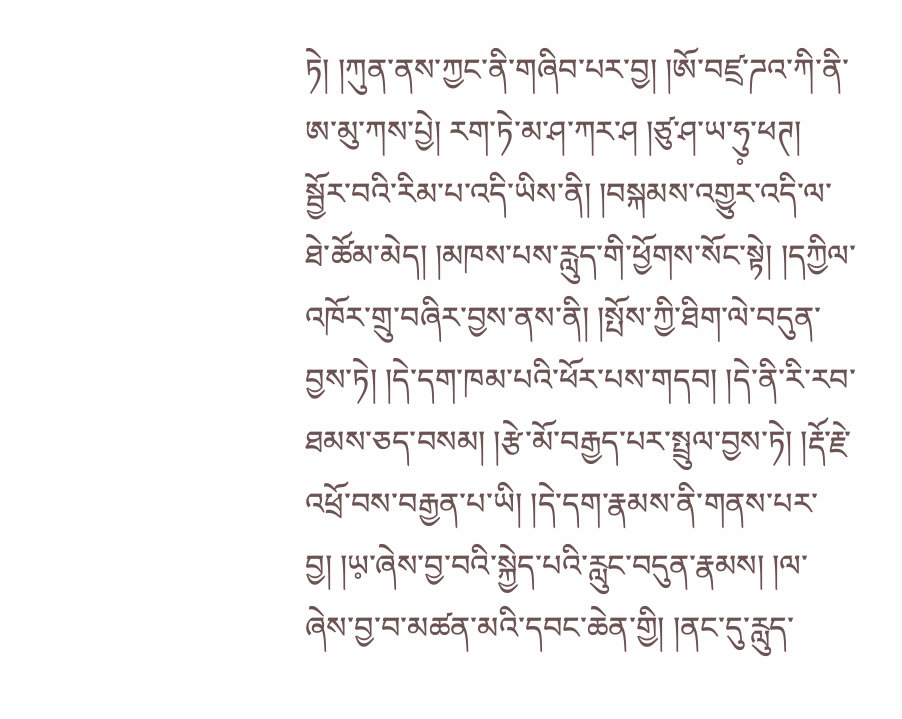ཏེ། །ཀུན་ནས་ཀྱང་ནི་གཞིབ་པར་བྱ། །ཨོ་བཛྲ་ཌའ་ཀི་ནི་ཨ་མུ་ཀས་པྱེ། རག་ཏེ་མ་ཤ་ཀར་ཤ །ཙུ་ཤ་ཡ་ཧུ༷་ཕཊ། སྦྱོར་བའི་རིམ་པ་འདི་ཡིས་ནི། །བསྐམས་འགྱུར་འདི་ལ་ཐེ་ཚོམ་མེད། །མཁས་པས་རླུད་གི་ཕྱོགས་སོང་སྟེ། །དཀྱིལ་འཁོར་གྲུ་བཞིར་བྱས་ནས་ནི། །སྤོས་ཀྱི་ཐིག་ལེ་བདུན་བྱས་ཏེ། །དེ་དག་ཁམ་པའི་ཕོར་པས་གདབ། །དེ་ནི་རི་རབ་ཐམས་ཅད་བསམ། །རྩེ་མོ་བརྒྱད་པར་སྤྲུལ་བྱས་ཏེ། །རྡོ་རྗེ་འཕྲོ་བས་བརྒྱན་པ་ཡི། །དེ་དག་རྣམས་ནི་གནས་པར་བྱ། །ཡ༷་ཞེས་བྱ་བའི་སྐྱེད་པའི་རླུང་བདུན་རྣམས། །ལ་ཞེས་བྱ་བ་མཚན་མའི་དབང་ཆེན་གྱི། །ནང་དུ་རླུད་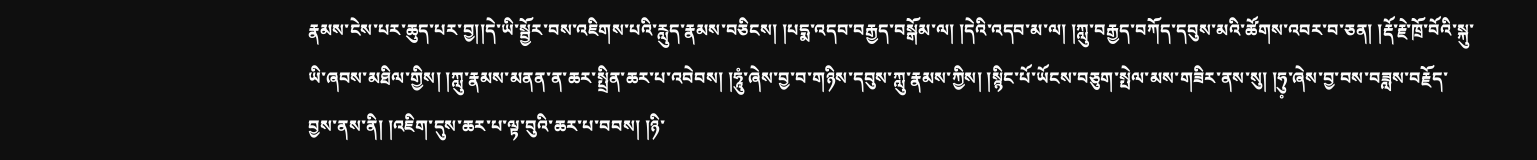རྣམས་ངེས་པར་ཆུད་པར་བྱ།།དེ་ཡི་སྦྱོར་བས་འཇིགས་པའི་རླུད་རྣམས་བཅིངས། །པདྨ་འདབ་བརྒྱད་བསྒོམ་ལ། །དེའི་འདབ་མ་ལ། །ཀླུ་བརྒྱད་བཀོད་དབུས་མའི་ཚོགས་འབར་བ་ཅན། །རྡོ་རྗེ་ཁྲོ་བོའི་སྐུ་ཡི་ཞབས་མཐིལ་གྱིས། །ཀླུ་རྣམས་མནན་ན་ཆར་སྤྲིན་ཆར་པ་འབེབས། །ཧཱུཾ་ཞེས་བྱ་བ་གཉིས་དབུས་ཀླུ་རྣམས་ཀྱིས། །སྙིང་པོ་ཡོངས་བཅུག་སྤེལ་མས་གཟིར་ནས་སུ། །ཧུ༷་ཞེས་བྱ་བས་བཟླས་བརྗོད་བྱས་ནས་ནི། །འཇིག་དུས་ཆར་པ་ལྟ་བུའི་ཆར་པ་བབས། །ཉི་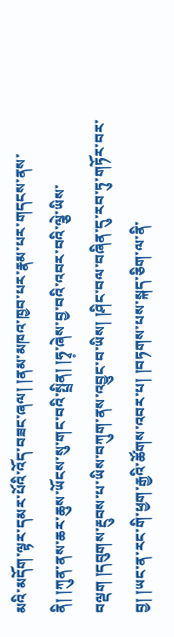མའི་མདོག་ལྟར་དམར་པོའི་འོད་བཟང་ཞལ། །ནམ་མཁའ་ཁྱབ་པར་རྣམ་པར་གདངས་ནས་ནི། །ཀུན་ནས་ཆར་ཆུས་ཡོངས་སུ་གང་བའི་སྤྲིན། །ཧྭ༷་ཞེས་བྱ་བའི་འབར་བའི་ལྕེ་ཡིས་བལྡག །དབུགས་རྔུབས་པ་ཡིས་བཀུག་ནས་འབྱུང་བ་ཡིས། །ཤིང་བལ་བཞིན་དུ་རབ་ཏུ་གཏོར་བར་བྱ། །ཡང་ན་རང་གི་ཕྱག་རྒྱའི་ཚོགས་འབར་པ། །བཏགས་པས་སྐད་ཅིག་ལ་ནི་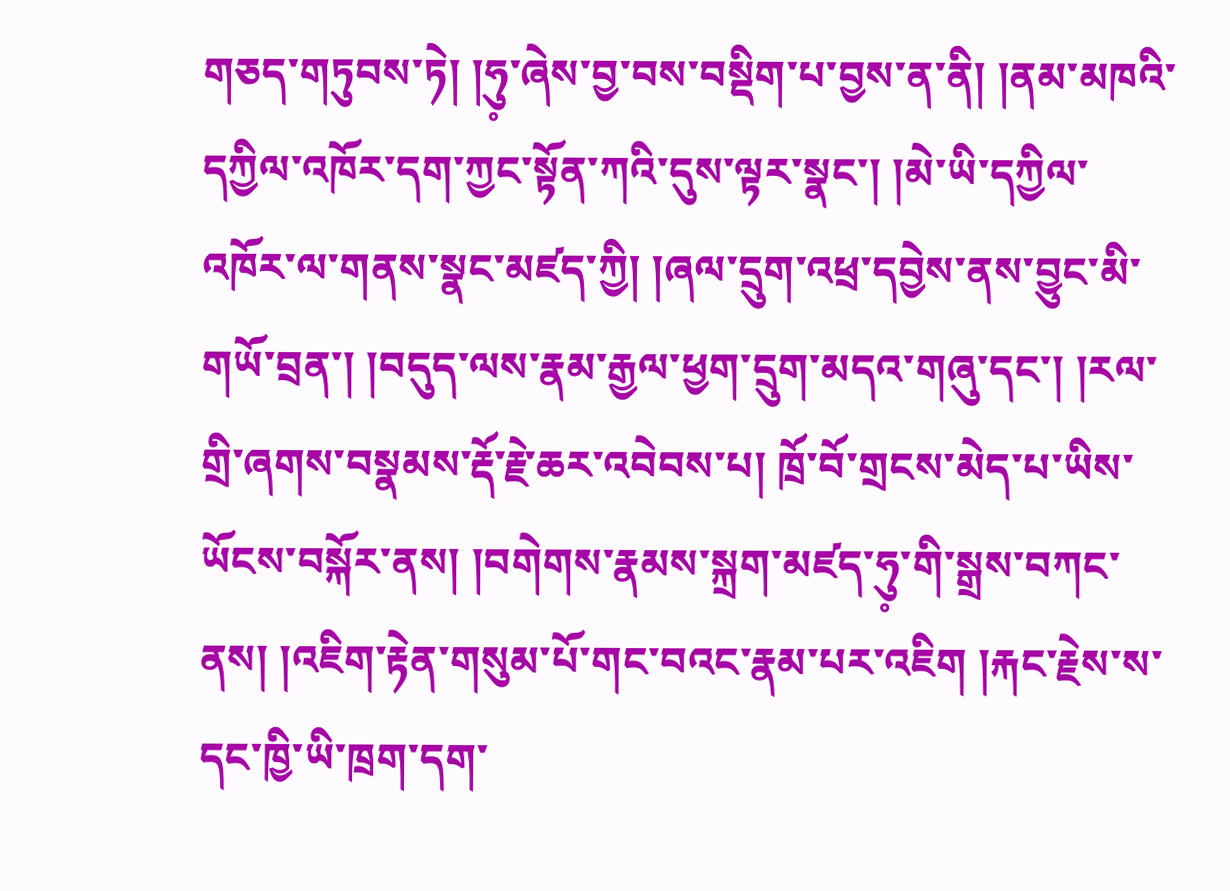གཅད་གཏུབས་ཏེ། །ཧུ༷་ཞེས་བྱ་བས་བསྡིག་པ་བྱས་ན་ནི། །ནམ་མཁའི་དཀྱིལ་འཁོར་དག་ཀྱང་སྟོན་ཀའི་དུས་ལྟར་སྣང་། །མེ་ཡི་དཀྱིལ་འཁོར་ལ་གནས་སྣང་མཛད་ཀྱི། །ཞལ་དྲུག་འཕྲ་དབྱེས་ནས་བྱུང་མི་གཡོ་བྲན་། །བདུད་ལས་རྣམ་རྒྱལ་ཕྱག་དྲུག་མདའ་གཞུ་དང་། །རལ་གྲི་ཞགས་བསྣམས་རྡོ་རྗེ་ཆར་འབེབས་པ། ཁྲོ་བོ་གྲངས་མེད་པ་ཡིས་ཡོངས་བསྐོར་ནས། །བགེགས་རྣམས་སྐྲག་མཛད་ཧུ༷་གི་སྒྲས་བཀང་ནས། །འཇིག་རྟེན་གསུམ་པོ་གང་བའང་རྣམ་པར་འཇིག །རྐང་རྗེས་ས་དང་ཁྱི་ཡི་ཁྲག་དག་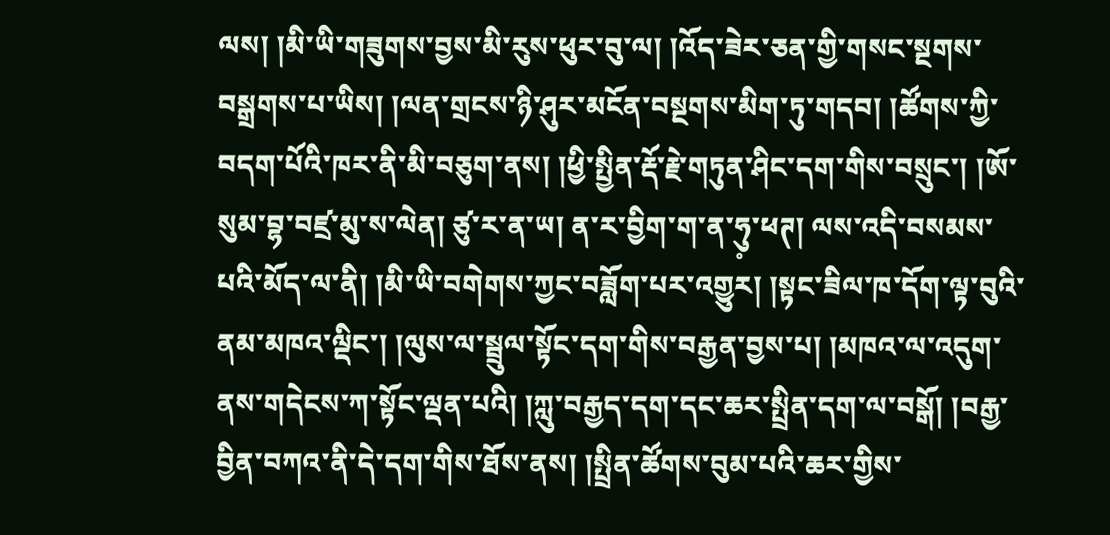ལས། །མི་ཡི་གཟུགས་བྱས་མི་རུས་ཕུར་བུ་ལ། །འོད་ཟེར་ཅན་གྱི་གསང་སྔགས་བསྒྲགས་པ་ཡིས། །ལན་གྲངས་ཉི་ཤུར་མངོན་བསྔགས་མིག་ཏུ་གདབ། །ཚོགས་ཀྱི་བདག་པོའི་ཁར་ནི་མི་བཅུག་ནས། །ཕྱི་སྤྱིན་རྡོ་རྗེ་གཏུན་ཤིང་དག་གིས་བསྲུང་། །ཨོ་སུམ་བྷ་བཛྲ་མུ་ས་ལེན། ཙུ་ར་ན་ཡ། ན་ར་བྱིག་ག་ན་ཧུ༷་ཕཊ། ལས་འདི་བསམས་པའི་མོད་ལ་ནི། །མི་ཡི་བགེགས་ཀྱང་བཟློག་པར་འགྱུར། །སྟང་ཟིལ་ཁ་དོག་ལྟ་བུའི་ནམ་མཁའ་ལྡིང་། །ལུས་ལ་སྦྲུལ་སྟོང་དག་གིས་བརྒྱན་བྱས་པ། །མཁའ་ལ་འདུག་ནས་གདེངས་ཀ་སྟོང་ལྡན་པའི། །ཀླུ་བརྒྱད་དག་དང་ཆར་སྤྲིན་དག་ལ་བསྒོ། །བརྒྱ་བྱིན་བཀའ་ནི་དེ་དག་གིས་ཐོས་ནས། །སྤྲིན་ཚོགས་བུམ་པའི་ཆར་གྱིས་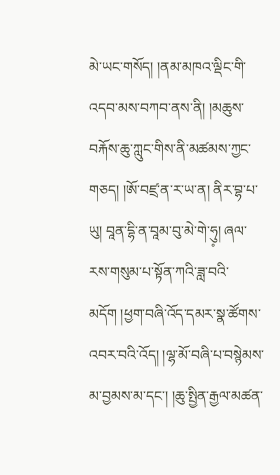མེ་ཡང་གསོད། །ནམ་མཁའ་ལྡིང་གི་འདབ་མས་བཀབ་ནས་ནི། །མཆུས་བརྐོས་ཆུ་ཀླུང་གིས་ནི་མཚམས་ཀྱང་གཅད། །ཨོ་བཛྲ་ན་ར་ཡ་ན། ནིར་བྷ་པ་ཡུ། བཱན་དྷི་ན་བཱམ་བུ་མེ་གེ་ཧུ༷། ཞལ་རས་གསུམ་པ་སྟོན་ཀའི་ཟླ་བའི་མདོག །ཕྱག་བཞི་འོད་དམར་སྣ་ཚོགས་འབར་བའི་འོད། །ལྷ་མོ་བཞི་པ་བསྙེམས་མ་བྱམས་མ་དང་། །ཆུ་སྤྱིན་རྒྱལ་མཚན་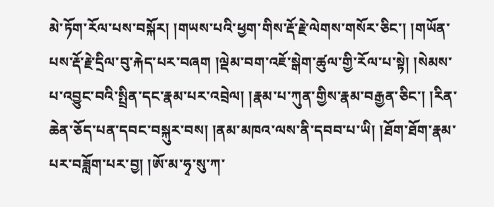མེ་ཏོག་རོལ་པས་བསྐོར། །གཡས་པའི་ཕྱག་གིས་རྡོ་རྗེ་ལེགས་གསོར་ཅིང་། །གཡོན་པས་རྡོ་རྗེ་དྲིལ་བུ་རྐེད་པར་བཞག །ལྡེམ་བག་འཇོ་སྒེག་ཚུལ་གྱི་རོལ་པ་སྟེ། །སེམས་པ་འབྱུང་བའི་སྤྲིན་དང་རྣམ་པར་འབྲེལ། །རྣམ་པ་ཀུན་གྱིས་རྣམ་བརྒྱན་ཅིང་། །རིན་ཆེན་ཅོད་པན་དབང་བསྐུར་བས། །ནམ་མཁའ་ལས་ནི་དབབ་པ་ཡི། །ཐོག་ཐོག་རྣམ་པར་བཟློག་པར་བྱ། །ཨོ་མ་ཧྭ་སུ་ཀ་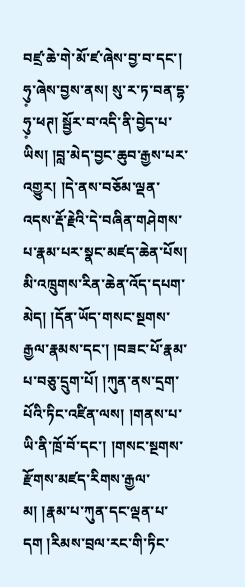བཛྲ་ཆེ་གེ་མོ་ཛ་ཞེས་བྱ་བ་དང་། ཧུ༷་ཞེས་བྱས་ནས། སུ་ར་ཏ་བན་དྷ་ཧུ༷་ཕཊ། སྦྱོར་བ་འདི་ནི་བྱེད་པ་ཡིས། །བླ་མེད་བྱང་ཆུབ་རྒྱས་པར་འགྱུར། །དེ་ནས་བཅོམ་ལྡན་འདས་རྡོ་རྗེའི་དེ་བཞིན་གཤེགས་པ་རྣམ་པར་སྣང་མཛད་ཆེན་པོས། མི་འཁྲུགས་རིན་ཆེན་འོད་དཔག་མེད། །དོན་ཡོད་གསང་སྔགས་རྒྱལ་རྣམས་དང་། །བཟང་པོ་རྣམ་པ་བཅུ་དྲུག་པོ། །ཀུན་ནས་དྲག་པོའི་ཏིང་འཛིན་ལས། །གནས་པ་ཡི་ནི་ཁྲོ་བོ་དང་། །གསང་སྔགས་རྫོགས་མཛད་རིགས་རྒྱལ་མ། །རྣམ་པ་ཀུན་དང་ལྡན་པ་དག །རིམས་བྲལ་རང་གི་ཏིང་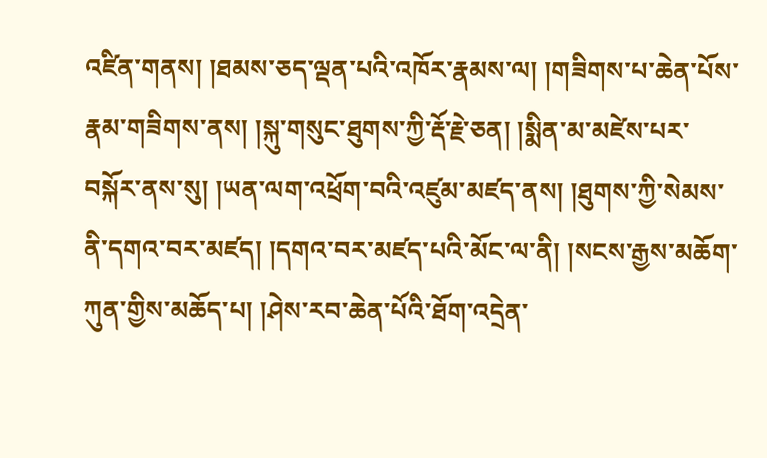འཛིན་གནས། །ཐམས་ཅད་ལྡན་པའི་འཁོར་རྣམས་ལ། །གཟིགས་པ་ཆེན་པོས་རྣམ་གཟིགས་ནས། །སྐུ་གསུང་ཐུགས་ཀྱི་རྡོ་རྗེ་ཅན། །སྨིན་མ་མཛེས་པར་བསྐོར་ནས་སུ། །ཡན་ལག་འཕྲོག་བའི་འཛུམ་མཛད་ནས། །ཐུགས་ཀྱི་སེམས་ནི་དགའ་བར་མཛད། །དགའ་བར་མཛད་པའི་མོང་ལ་ནི། །སངས་རྒྱས་མཆོག་ཀུན་གྱིས་མཆོད་པ། །ཤེས་རབ་ཆེན་པོའི་ཐོག་འདྲེན་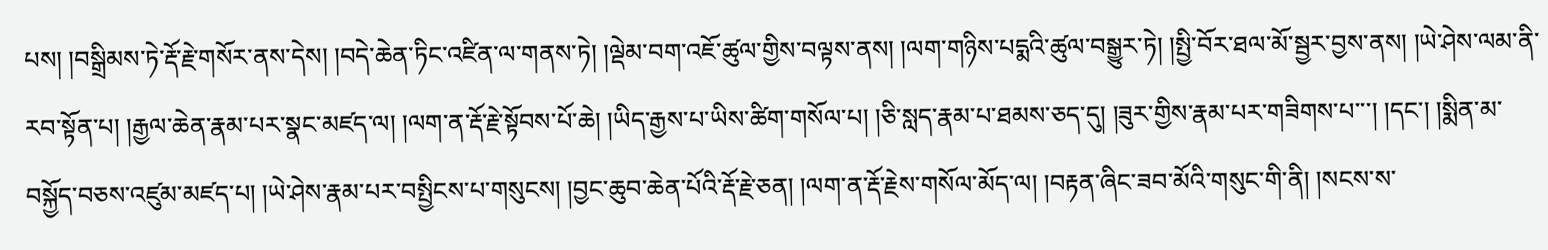པས། །བསྒྲིམས་ཏེ་རྡོ་རྗེ་གསོར་ནས་དེས། །བདེ་ཆེན་ཏིང་འཛིན་ལ་གནས་ཏེ། །ལྡེམ་བག་འཇོ་ཚུལ་གྱིས་བལྟས་ནས། །ལག་གཉིས་པདྨའི་ཚུལ་བསྒྱུར་ཏེ། །སྤྱི་བོར་ཐལ་མོ་སྦྱར་བྱས་ནས། །ཡེ་ཤེས་ལམ་ནི་རབ་སྟོན་པ། །རྒྱལ་ཆེན་རྣམ་པར་སྣང་མཛད་ལ། །ལག་ན་རྡོ་རྗེ་སྟོབས་པོ་ཆེ། །ཡིད་རྒྱས་པ་ཡིས་ཚིག་གསོལ་པ། །ཅི་སླད་རྣམ་པ་ཐམས་ཅད་དུ། །ཟུར་གྱིས་རྣམ་པར་གཟིགས་པ་་་། །དང་། །སྨིན་མ་བསྐྱོད་བཅས་འཛུམ་མཛད་པ། །ཡེ་ཤེས་རྣམ་པར་བསྤྱིངས་པ་གསུངས། །བྱང་ཆུབ་ཆེན་པོའི་རྡོ་རྗེ་ཅན། །ལག་ན་རྡོ་རྗེས་གསོལ་མོད་ལ། །བརྟན་ཞིང་ཟབ་མོའི་གསུང་གི་ནི། །སངས་ས་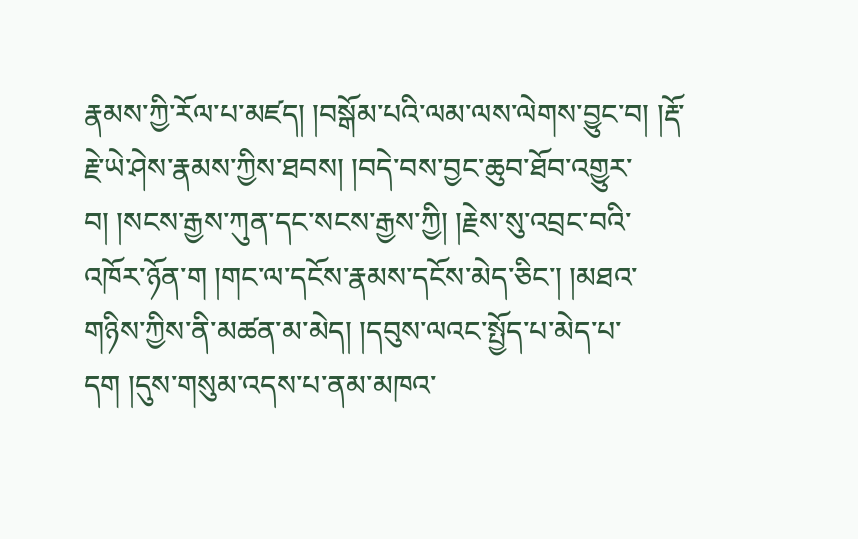རྣམས་ཀྱི་རོལ་པ་མཛད། །བསྒོམ་པའི་ལམ་ལས་ལེགས་བྱུང་བ། །རྡོ་རྗེ་ཡེ་ཤེས་རྣམས་ཀྱིས་ཐབས། །བདེ་བས་བྱང་ཆུབ་ཐོབ་འགྱུར་བ། །སངས་རྒྱས་ཀུན་དང་སངས་རྒྱས་ཀྱི། །རྗེས་སུ་འབྲང་བའི་འཁོར་ཉོན་ག །གང་ལ་དངོས་རྣམས་དངོས་མེད་ཅིང་། །མཐའ་གཉིས་ཀྱིས་ནི་མཚན་མ་མེད། །དབུས་ལའང་སྤྱོད་པ་མེད་པ་དག །དུས་གསུམ་འདས་པ་ནམ་མཁའ་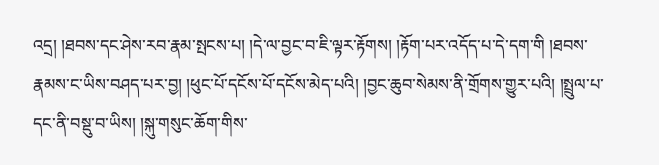འདྲ། །ཐབས་དང་ཤེས་རབ་རྣམ་སྤངས་པ། །དེ་ལ་བྱང་བ་ཇི་ལྟར་རྟོགས། །རྟོག་པར་འདོད་པ་དེ་དག་གི །ཐབས་རྣམས་ང་ཡིས་བཤད་པར་བྱ། །ཕུང་པོ་དངོས་པོ་དངོས་མེད་པའི། །བྱང་ཆུབ་སེམས་ནི་གྲོགས་གྱུར་པའི། །སྤྲུལ་པ་དང་ནི་བསྡུ་བ་ཡིས། །སྐུ་གསུང་ཆོག་གིས་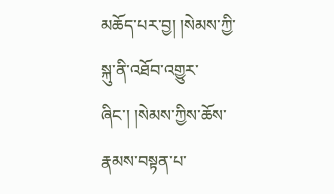མཆོད་པར་བྱ། །སེམས་ཀྱི་སྐུ་ནི་འཐོབ་འགྱུར་ཞིང་། །སེམས་ཀྱིས་ཆོས་རྣམས་བསྟན་པ་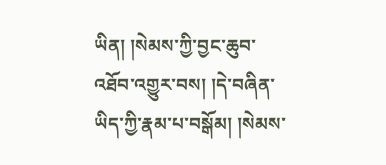ཡིན། །སེམས་ཀྱི་བྱང་ཆུབ་འཐོབ་འགྱུར་བས། །དེ་བཞིན་ཡིད་ཀྱི་རྣམ་པ་བསྒོམ། །སེམས་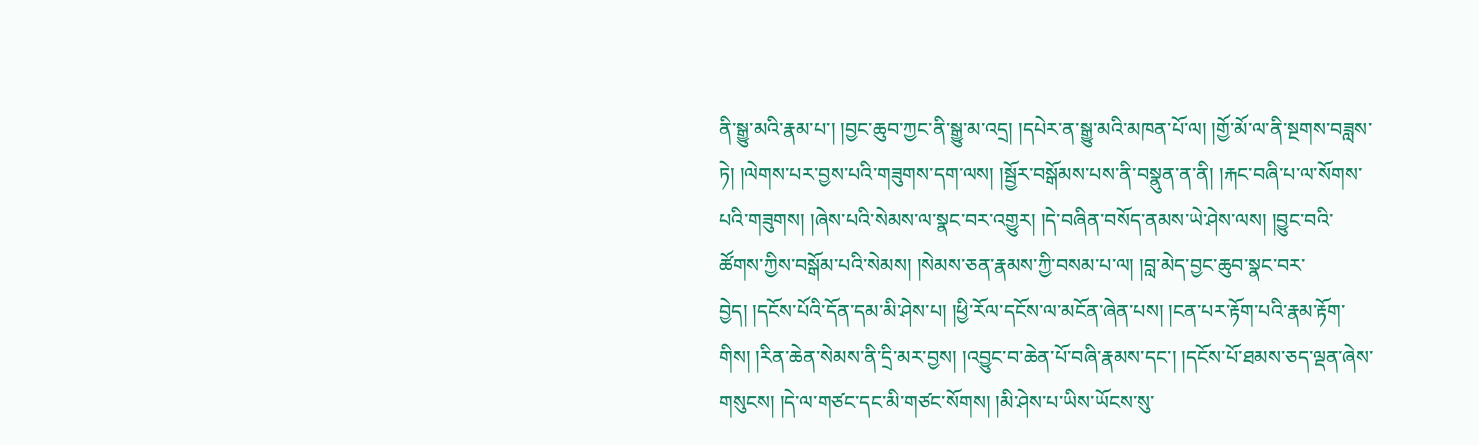ནི་སྒྱུ་མའི་རྣམ་པ་། །བྱང་ཆུབ་ཀྱང་ནི་སྒྱུ་མ་འདྲ། །དཔེར་ན་སྒྱུ་མའི་མཁན་པོ་ལ། །གྱོ་མོ་ལ་ནི་སྔགས་བཟླས་ཏེ། །ལེགས་པར་བྱས་པའི་གཟུགས་དག་ལས། །སྦྱོར་བསྒོམས་པས་ནི་བསྣུན་ན་ནི། །རྐང་བཞི་པ་ལ་སོགས་པའི་གཟུགས། །ཞེས་པའི་སེམས་ལ་སྣང་བར་འགྱུར། །དེ་བཞིན་བསོད་ནམས་ཡེ་ཤེས་ལས། །བྱུང་བའི་ཚོགས་ཀྱིས་བསྒོམ་པའི་སེམས། །སེམས་ཅན་རྣམས་ཀྱི་བསམ་པ་ལ། །བླ་མེད་བྱང་ཆུབ་སྣང་བར་བྱེད། །དངོས་པོའི་དོན་དམ་མི་ཤེས་པ། །ཕྱི་རོལ་དངོས་ལ་མངོན་ཞེན་པས། །ངན་པར་རྟོག་པའི་རྣམ་རྟོག་གིས། །རིན་ཆེན་སེམས་ནི་དྲི་མར་བྱས། །འབྱུང་བ་ཆེན་པོ་བཞི་རྣམས་དང་། །དངོས་པོ་ཐམས་ཅད་ལྡན་ཞེས་གསུངས། །དེ་ལ་གཙང་དང་མི་གཙང་སོགས། །མི་ཤེས་པ་ཡིས་ཡོངས་སུ་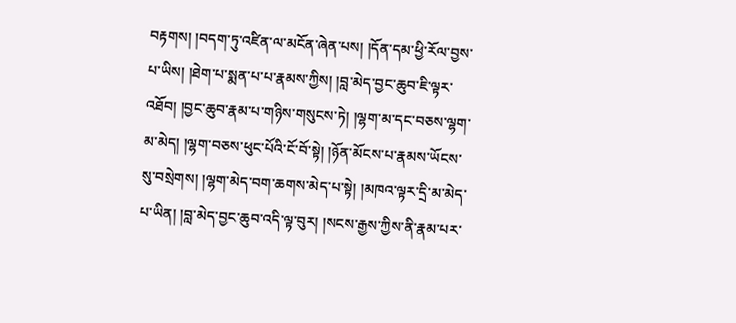བརྟགས། །བདག་ཏུ་འཛིན་ལ་མངོན་ཞེན་པས། །དོན་དམ་ཕྱི་རོལ་བྱས་པ་ཡིས། །ཐེག་པ་སྨན་པ་པ་རྣམས་ཀྱིས། །བླ་མེད་བྱང་ཆུབ་ཇི་ལྟར་འཐོབ། །བྱང་ཆུབ་རྣམ་པ་གཉིས་གསུངས་ཏེ། །ལྷག་མ་དང་བཅས་ལྷག་མ་མེད། །ལྷག་བཅས་ཕུང་པོའི་ངོ་བོ་སྟེ། །ཉོན་མོངས་པ་རྣམས་ཡོངས་སུ་བསྲེགས། །ལྷག་མེད་བག་ཆགས་མེད་པ་སྟེ། །མཁའ་ལྟར་དྲི་མ་མེད་པ་ཡིན། །བླ་མེད་བྱང་ཆུབ་འདི་ལྟ་བུར། །སངས་རྒྱས་ཀྱིས་ནི་རྣམ་པར་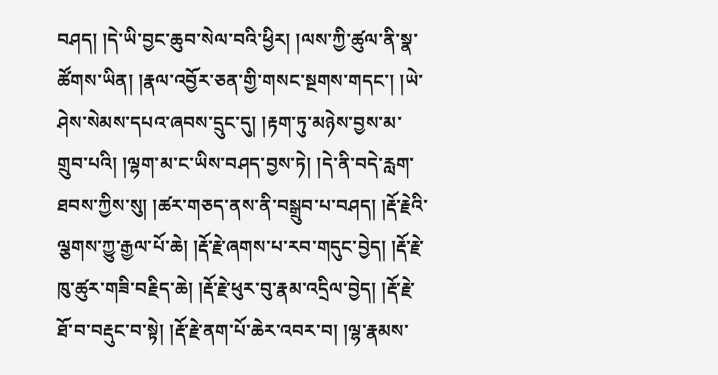བཤད། །དེ་ཡི་བྱང་ཆུབ་སེལ་བའི་ཕྱིར། །ལས་ཀྱི་ཚུལ་ནི་སྣ་ཚོགས་ཡིན། །རྣལ་འབྱོར་ཅན་གྱི་གསང་སྔགས་གདང་། །ཡེ་ཤེས་སེམས་དཔའ་ཞབས་དྲུང་དུ། །རྟག་ཏུ་མཉེས་བྱས་མ་གྲུབ་པའི། །ལྷག་མ་ང་ཡིས་བཤད་བྱས་ཏེ། །དེ་ནི་བདེ་རླག་ཐབས་ཀྱིས་སུ། །ཚར་གཅད་ནས་ནི་བསྒྲུབ་པ་བཤད། །རྡོ་རྗེའི་ལྕགས་ཀྱུ་རྒྱལ་པོ་ཆེ། །རྡོ་རྗེ་ཞགས་པ་རབ་གདུང་བྱེད། །རྡོ་རྗེ་ཁུ་ཚུར་གཟི་བརྗིད་ཆེ། །རྡོ་རྗེ་ཕུར་བུ་རྣམ་འདྲིལ་བྱེད། །རྡོ་རྗེ་ཐོ་བ་བརྡུང་བ་སྟེ། །རྡོ་རྗེ་ནག་པོ་ཆེར་འབར་བ། །ལྷ་རྣམས་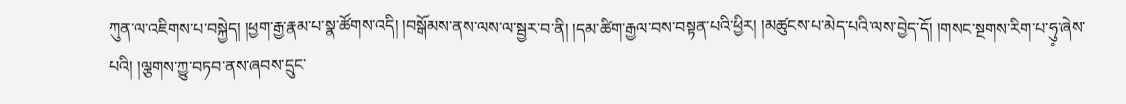ཀུན་ལ་འཇིགས་པ་བསྐྱེད། །ཕྱག་རྒྱ་རྣམ་པ་སྣ་ཚོགས་འདི། །བསྒོམས་ནས་ལས་ལ་སྦྱར་བ་ནི། །དམ་ཚིག་རྒྱལ་བས་བསྟན་པའི་ཕྱིར། །མཚུངས་པ་མེད་པའི་ལས་བྱེད་དོ། །གསང་སྔགས་རིག་པ་ཧུ༷་ཞེས་པའི། །ལྕགས་ཀྱུ་བཏབ་ནས་ཞབས་དྲུང་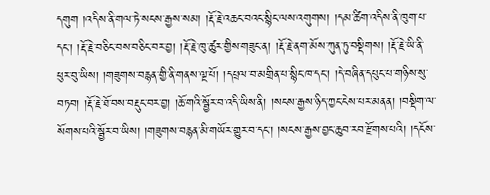དགུག །འདིས་ནི་གལ་ཏེ་སངས་རྒྱས་སམ། །རྡོ་རྗེ་འཆང་བའང་སྙིང་ལས་འགུགས། །དམ་ཚིག་འདིས་ནི་ཁུག་པ་དང་། །རྡོ་རྗེ་བཅིང་བས་བཅིང་བར་བྱ། །རྡོ་རྗེ་ཁུ་ཚུར་གྱིས་གཟུང་ན། །རྡོ་རྗེ་ནག་མོས་ཀུན་ཏུ་བསྡིགས། །རྡོ་རྗེ་ཡི་ནི་ཕུར་བུ་ཡིས། །གཟུགས་བརྙན་གྱི་ནི་གནས་ལྔ་པོ། །དཔྲལ་བ་མགྲིན་པ་སྙིང་ཁ་དང་། །དེ་བཞིན་དཔུང་པ་གཉིས་སུ་བཏབ། །རྡོ་རྗེ་ཐོ་བས་བརྡུང་བར་བྱ། །ཆོ་གའི་སྦྱོར་བ་འདི་ཡིས་ནི། །སངས་རྒྱས་ཉིད་ཀྱང་ངེས་པར་མནན། །བསྡིག་ལ་སོགས་པའི་སྦྱོར་བ་ཡིས། །གཟུགས་བརྙན་མི་གཡོར་གྱུར་བ་དང་། །སངས་རྒྱས་བྱང་ཆུབ་རབ་རྫོགས་པའི། །དངོས་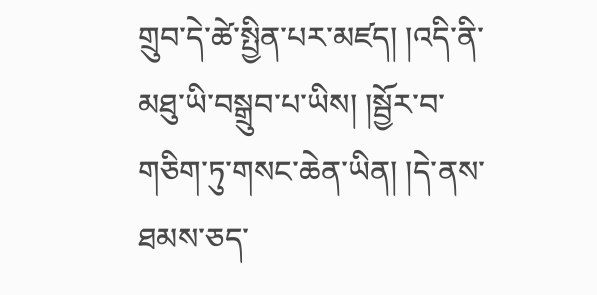གྲུབ་དེ་ཚེ་སྤྱིན་པར་མཛད། །འདི་ནི་མཐུ་ཡི་བསྒྲུབ་པ་ཡིས། །སྦྱོར་བ་གཅིག་ཏུ་གསང་ཆེན་ཡིན། །དེ་ནས་ཐམས་ཅད་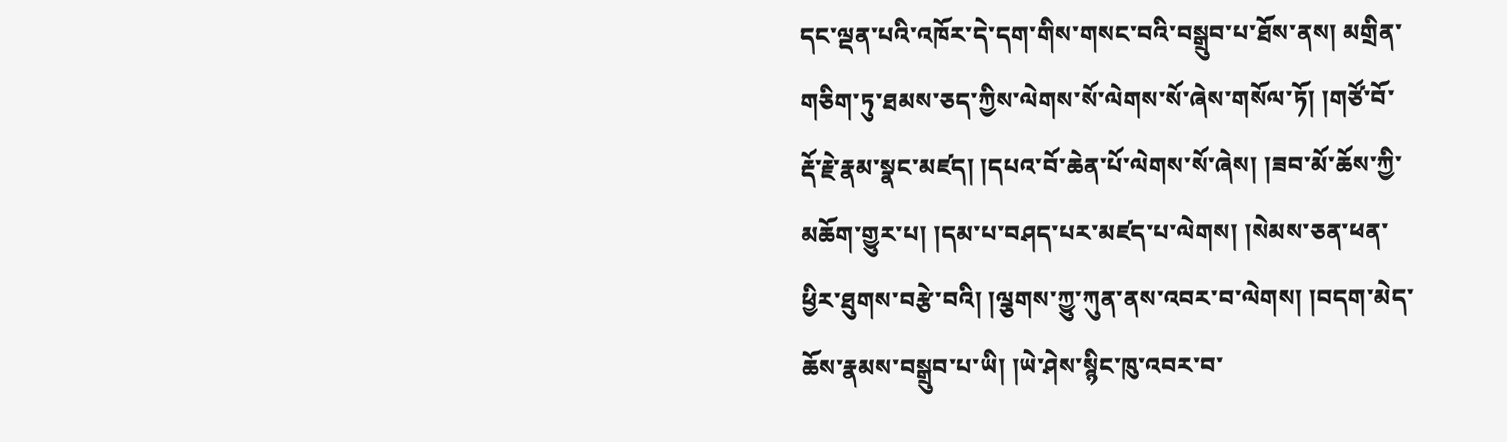དང་ལྡན་པའི་འཁོར་དེ་དག་གིས་གསང་བའི་བསྒྲུབ་པ་ཐོས་ནས། མགྲིན་གཅིག་ཏུ་ཐམས་ཅད་ཀྱིས་ལེགས་སོ་ལེགས་སོ་ཞེས་གསོལ་ཏོ། །གཙོ་བོ་རྡོ་རྗེ་རྣམ་སྣང་མཛད། །དཔའ་བོ་ཆེན་པོ་ལེགས་སོ་ཞེས། །ཟབ་མོ་ཆོས་ཀྱི་མཆོག་གྱུར་པ། །དམ་པ་བཤད་པར་མཛད་པ་ལེགས། །སེམས་ཅན་ཕན་ཕྱིར་ཐུགས་བརྩེ་བའི། །ལྕགས་ཀྱུ་ཀུན་ནས་འབར་བ་ལེགས། །བདག་མེད་ཆོས་རྣམས་བསྒྲུབ་པ་ཡི། །ཡེ་ཤེས་སྙིང་ཁུ་འབར་བ་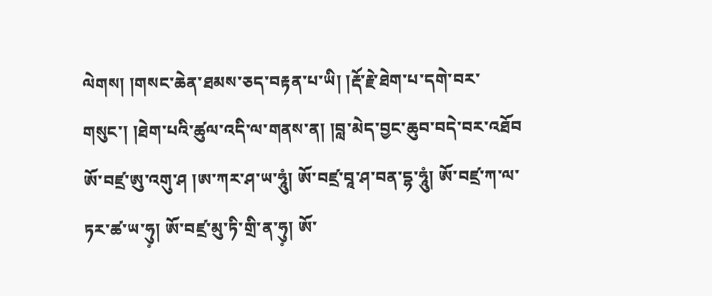ལེགས། །གསང་ཆེན་ཐམས་ཅད་བརྟན་པ་ཡི། །རྡོ་རྗེ་ཐེག་པ་དགེ་བར་གསུང་། །ཐེག་པའི་ཚུལ་འདི་ལ་གནས་ན། །བླ་མེད་བྱང་ཆུབ་བདེ་བར་འཐོབ ཨོ་བཛྲ་ཨུ་འགུ་ཤ །ཨ་ཀར་ཤ་ཡ་ཧཱུཾ། ཨོ་བཛྲ་བཱ་ཤ་བན་དྷ་ཧཱུཾ། ཨོ་བཛྲ་ཀ་ལ་ཏར་ཚ་ཡ་ཧུ༷། ཨོ་བཛྲ་མུ་ཏི་གྲི་ན་ཧུ༷། ཨོ་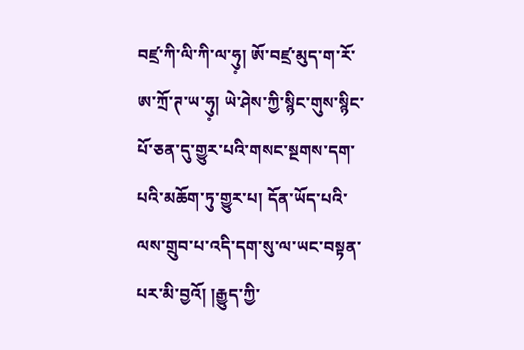བཛྲ་ཀི་ལི་ཀི་ལ་ཧུ༷། ཨོ་བཛྲ་མུད་ག་རོ་ཨ་ཀྲོ་ཊ་ཡ་ཧུ༷། ཡེ་ཤེས་ཀྱི་སྙིང་གུས་སྙིང་པོ་ཅན་དུ་གྱུར་པའི་གསང་སྔགས་དག་པའི་མཆོག་ཏུ་གྱུར་པ། དོན་ཡོད་པའི་ལས་གྲུབ་པ་འདི་དག་སུ་ལ་ཡང་བསྟན་པར་མི་བྱའོ། །རྒྱུད་ཀྱི་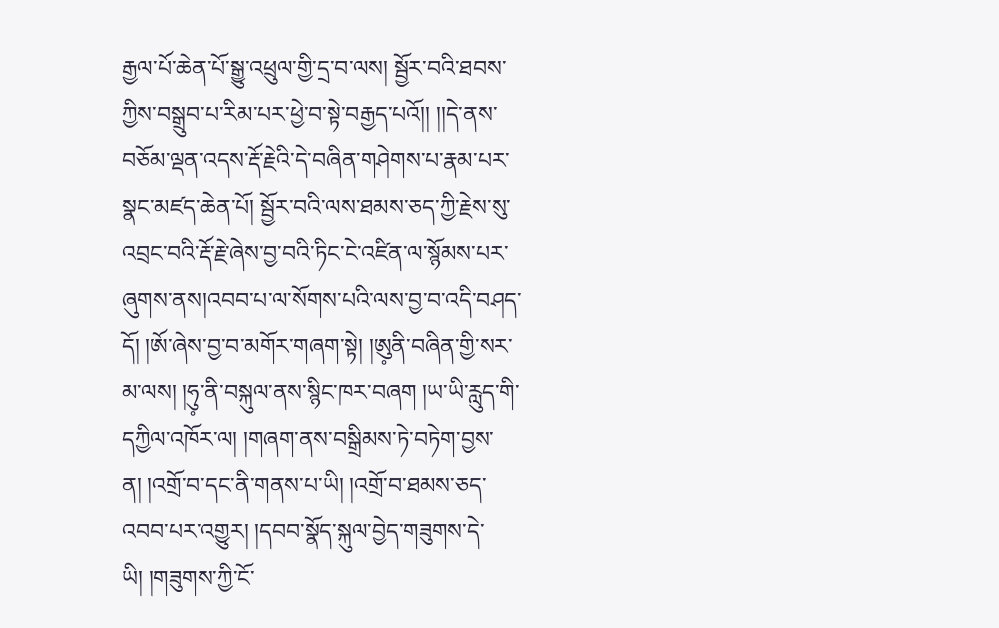རྒྱལ་པོ་ཆེན་པོ་སྒྱུ་འཕྲུལ་གྱི་དྲ་བ་ལས། སྦྱོར་བའི་ཐབས་ཀྱིས་བསྒྲུབ་པ་རིམ་པར་ཕྱེ་བ་སྟེ་བརྒྱད་པའོ།། །།དེ་ནས་བཅོམ་ལྡན་འདས་རྡོ་རྗེའི་དེ་བཞིན་གཤེགས་པ་རྣམ་པར་སྣང་མཛད་ཆེན་པོ། སྦྱོར་བའི་ལས་ཐམས་ཅད་ཀྱི་རྗེས་སུ་འབྲང་བའི་རྡོ་རྗེ་ཞེས་བྱ་བའི་ཏིང་ངེ་འཛིན་ལ་སྙོམས་པར་ཞུགས་ནས།འབབ་པ་ལ་སོགས་པའི་ལས་བྱ་བ་འདི་བཤད་དོ། །ཨོ་ཞེས་བྱ་བ་མགོར་གཞག་སྟེ། །ཨུ༷ནི་བཞིན་གྱི་སར་མ་ལས། །ཧུ༷་ནི་བསྐུལ་ནས་སྙིང་ཁར་བཞག །ཡ་ཡི་རླུད་གི་དཀྱིལ་འཁོར་ལ། །གཞག་ནས་བསྒྲིམས་ཏེ་བཏེག་བྱས་ན། །འགྲོ་བ་དང་ནི་གནས་པ་ཡི། །འགྲོ་བ་ཐམས་ཅད་འབབ་པར་འགྱུར། །དབབ་སྣོད་སྐུལ་བྱེད་གཟུགས་དེ་ཡི། །གཟུགས་ཀྱི་ངོ་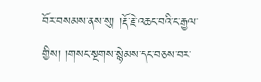བོར་བསམས་ནས་སུ། །རྡོ་རྗེ་འཆང་བའི་ང་རྒྱལ་གྱིས། །གསང་སྔགས་སྙེམས་དང་བཅས་བར་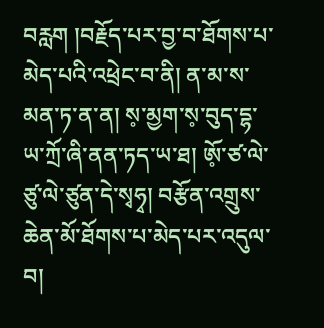བརླག །བརྗོད་པར་བྱ་བ་ཐོགས་པ་མེད་པའི་འཕྲེང་བ་ནི། ན་མ་ས་མན་ཏ་ན་ན། ས༷་མྱག་ས༷་བུད་དྷ་ཡ་ཀྲོ་ཞི་ནན་ཏད་ཡ་ཐ། ཨོ༷་ཙ་ལེ་ཙུ་ལེ་ཙུན་དེ་སྭཧྭ། བརྩོན་འགྲུས་ཆེན་མོ་ཐོགས་པ་མེད་པར་འདུལ་བ།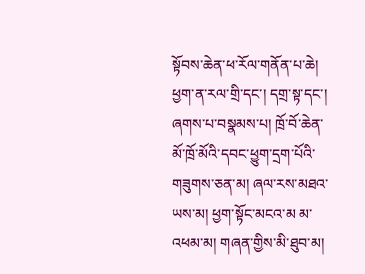སྟོབས་ཆེན་ཕ་རོལ་གནོན་པ་ཆེ། ཕྱག་ན་རལ་གྲི་དང་། དགྲ་སྟ་དང་། ཞགས་པ་བསྣམས་པ། ཁྲོ་བོ་ཆེན་མོ་ཁྲོ་མོའི་དབང་ཕྱུག་དྲག་པོའི་གཟུགས་ཅན་མ། ཞལ་རས་མཐའ་ཡས་མ། ཕྱག་སྟོང་མངའ་མ མ་འཕམ་མ། གཞན་གྱིས་མི་ཐུབ་མ།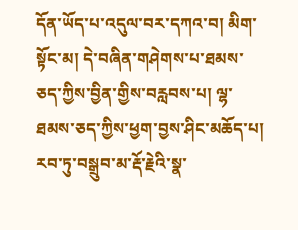དོན་ཡོད་པ་འདུལ་བར་དཀའ་བ། མིག་སྟོང་མ། དེ་བཞིན་གཤེགས་པ་ཐམས་ཅད་ཀྱིས་བྱིན་གྱིས་བརླབས་པ། ལྷ་ཐམས་ཅད་ཀྱིས་ཕྱག་བྱས་ཤིང་མཆོད་པ། རབ་ཏུ་བསྒྲུབ་མ་རྡོ་རྗེའི་སྣ་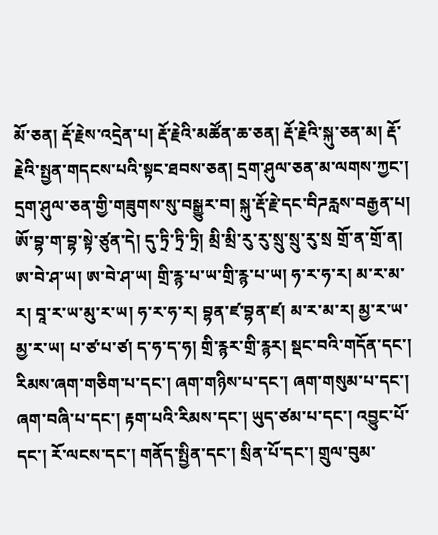མོ་ཅན། རྡོ་རྗེས་འདྲེན་པ། རྡོ་རྗེའི་མཚོན་ཆ་ཅན། རྡོ་རྗེའི་སྐུ་ཅན་མ། རྡོ་རྗེའི་སྤྱན་གདངས་པའི་སྟང་ཐབས་ཅན། དྲག་ཤུལ་ཅན་མ་ལགས་ཀྱང་། དྲག་ཤུལ་ཅན་གྱི་གཟུགས་སུ་བསྒྱུར་བ། སྐུ་རྡོ་རྗེ་དང་བིཌརླས་བརྒྱན་པ། ཨོ་བྷ་ག་བྷ་སྟེ་ཙུན་དེ། དུ་ཏྲི་ཏྲི་ཏྲི། མྲི་མྲི་རུ་རུ་སྲུ་སྲུ་རུ་སྲ གྲོ་ན་གྲོ་ན། ཨ་བེ་ཤ་ཡ། ཨ་བེ་ཤ་ཡ། གྲི་རྙ་པ་ཡ་གྲི་རྙ་པ་ཡ། ཧ་ར་ཧ་ར། མ་ར་མ་ར། བཱ་ར་ཡ་མུ་ར་ཡ། ཧ་ར་ཧ་ར། བྷན་ཛ་བྷན་ཛ། མ་ར་མ་ར། མྱ་ར་ཡ་མྱ་ར་ཡ། པ་ཙ་པ་ཙ། ད་ཧ་ད་ཧ། གྲི་རྙར་གྲི་རྙར། སྡང་བའི་གདོན་དང་། རིམས་ཞག་གཅིག་པ་དང་། ཞག་གཉིས་པ་དང་། ཞག་གསུམ་པ་དང་། ཞག་བཞི་པ་དང་། རྟག་པའི་རིམས་དང་། ཡུད་ཙམ་པ་དང་། འབྱུང་པོ་དང་། རོ་ལངས་དང་། གནོད་སྤྱིན་དང་། སྲིན་པོ་དང་། གྲུལ་བུམ་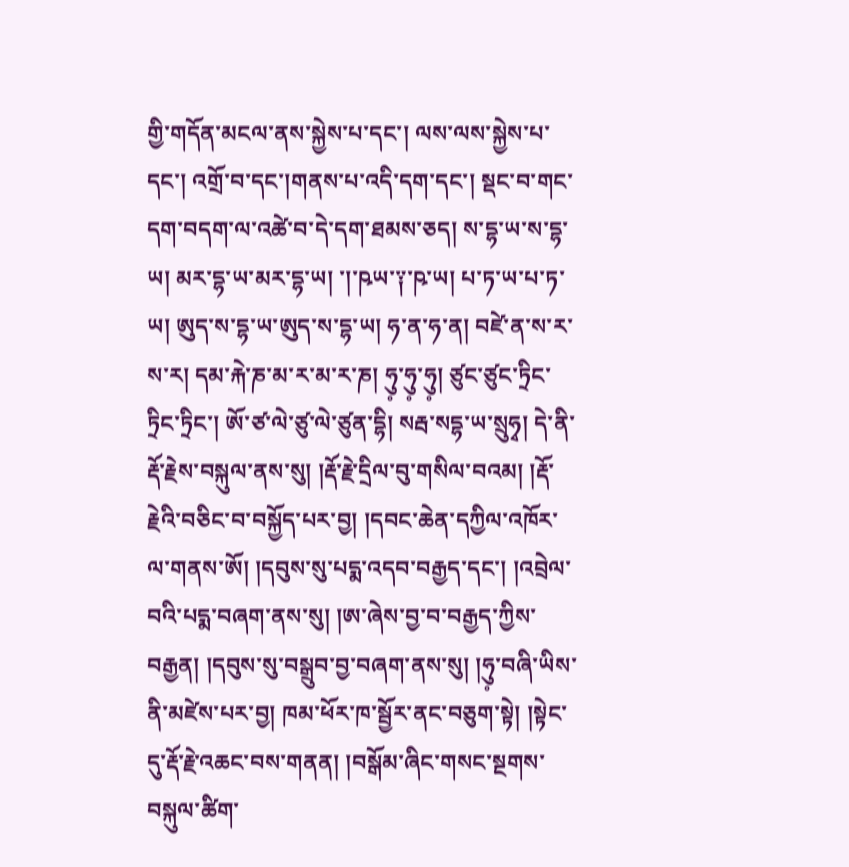གྱི་གདོན་མངལ་ནས་སྐྱེས་པ་དང་། ལས་ལས་སྐྱེས་པ་དང་། འགྲོ་བ་དང་།གནས་པ་འདི་དག་དང་། སྡང་བ་གང་དག་བདག་ལ་འཚེ་བ་དེ་དག་ཐམས་ཅད། ས་དྷ་ཡ་ས་དྷ་ཡ། མར་དྷ་ཡ་མར་དྷ་ཡ། ་།་ཥཡ་༑་ཥ་ཡ། པ་ཏ་ཡ་པ་ཏ་ཡ། ཨུད་ས་དྷ་ཡ་ཨུད་ས་དྷ་ཡ། ཧ་ན་ཧ་ན། བཛེ་ན་ས་ར་ས་ར། དམ་རྐེ་ཎ་མ་ར་མ་ར་ཎ། ཧུ༷་ཧུ༷་ཧུ༷། ཙུང་ཙུང་ཏྲིང་ཏྲིང་ཏྲིང་། ཨོ་ཙ་ལེ་ཙུ་ལེ་ཙུན་དྷི། སརྦ་སདྷ་ཡ་སྲུཧྭ། དེ་ནི་རྡོ་རྗེས་བསྐུལ་ནས་སུ། །རྡོ་རྗེ་དྲིལ་བུ་གསིལ་བའམ། །རྡོ་རྗེའི་བཅིང་བ་བསྐྱོད་པར་བྱ། །དབང་ཆེན་དཀྱིལ་འཁོར་ལ་གནས་ཨོ། །དབུས་སུ་པདྨ་འདབ་བརྒྱད་དང་། །འབྲེལ་བའི་པདྨ་བཞག་ནས་སུ། །ཨ་ཞེས་བྱ་བ་བརྒྱད་ཀྱིས་བརྒྱན། །དབུས་སུ་བསྒྲུབ་བྱ་བཞག་ནས་སུ། །ཧུ༷་བཞི་ཡིས་ནི་མཛེས་པར་བྱ། ཁམ་ཕོར་ཁ་སྦྱོར་ནང་བཅུག་སྟེ། །སྟེང་དུ་རྡོ་རྗེ་འཆང་བས་གནན། །བསྒོམ་ཞིང་གསང་སྔགས་བསྐུལ་ཚིག་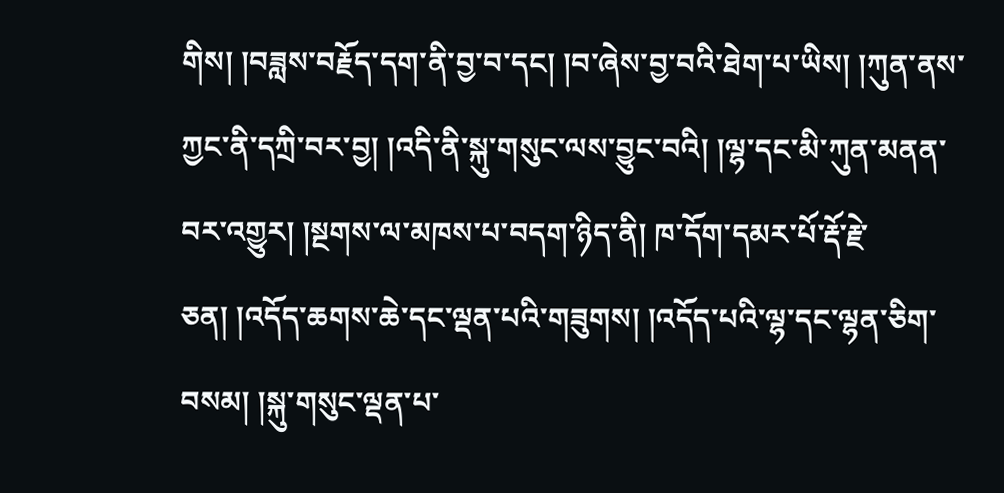གིས། །བཟླས་བརྗོད་དག་ནི་བྱ་བ་དང། །བ་ཞེས་བྱ་བའི་ཐེག་པ་ཡིས། །ཀུན་ནས་ཀྱང་ནི་དཀྲི་བར་བྱ། །འདི་ནི་སྐུ་གསུང་ལས་བྱུང་བའི། །ལྷ་དང་མི་ཀུན་མནན་བར་འགྱུར། །སྔགས་ལ་མཁས་པ་བདག་ཉིད་ནི། ཁ་དོག་དམར་པོ་རྡོ་རྗེ་ཅན། །འདོད་ཆགས་ཆེ་དང་ལྡན་པའི་གཟུགས། །འདོད་པའི་ལྷ་དང་ལྷན་ཅིག་བསམ། །སྐུ་གསུང་ལྡན་པ་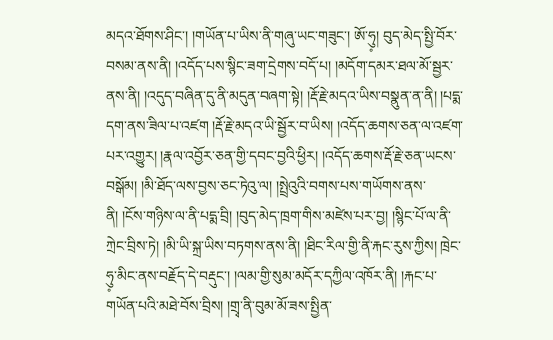མདའ་ཐོགས་ཤིང་། །གཡོན་པ་ཡིས་ནི་གཞུ་ཡང་གཟུང་། ཨོ་ཧུ༷། བུད་མེད་སྤྱི་བོར་བསམ་ནས་ནི། །འདོད་པས་སྙིང་ཟག་དྲེགས་བདོ་པ། །མདོག་དམར་ཐལ་མོ་སྦྱར་ནས་ནི། །འདུད་བཞིན་དུ་ནི་མདུན་བཞག་སྟེ། །རྡོ་རྗེ་མདའ་ཡིས་བསྣུན་ན་ནི། །པདྨ་དག་ནས་ཟིལ་པ་འཛག །རྡོ་རྗེ་མདའ་ཡི་སྦྱོར་བ་ཡིས། །འདོད་ཆགས་ཅན་ལ་འཛག་པར་འགྱུར། །རྣལ་འབྱོར་ཅན་གྱི་དབང་བྱའི་ཕྱིར། །འདོད་ཆགས་རྡོ་རྗེ་ཅན་ཡངས་བསྒོམ། །མི་ཐོད་ལས་བྱས་ཅང་ཏེའུ་ལ། །སྤྲེའུའི་བགས་པས་གཡོགས་ནས་ནི། །ངོས་གཉིས་ལ་ནི་པདྨ་བྲི། །བུད་མེད་ཁྲག་གིས་མཛེས་པར་བྱ། །སྙིང་པོ་ལ་ནི་ཀྲེང་བྲིས་ཏེ། །མི་ཡི་སྐྲ་ཡིས་བཏགས་ནས་ནི། །ཐིང་རིལ་གྱི་ནི་རྐང་རུས་ཀྱིས། ཁྲེང་ཧུ༷་མིང་ནས་བརྗོད་དེ་བརྡུང་། །ལམ་གྱི་སུམ་མདོར་དཀྱིལ་འཁོར་ནི། །རྐང་པ་གཡོན་པའི་མཐེ་བོས་བྲིས། །གྲྭ་ནི་བུམ་མོ་ཟས་སྤྱིན་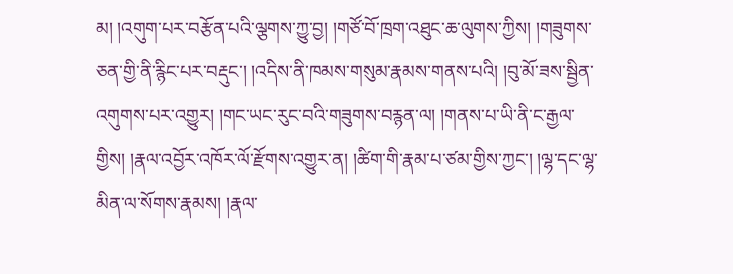མ། །འགུག་པར་བརྩོན་པའི་ལྕགས་ཀྱུ་བྱ། །གཙོ་བོ་ཁྲག་འཐུང་ཆ་ལུགས་ཀྱིས། །གཟུགས་ཅན་གྱི་ནི་རྙིང་པར་བརྡུང་། །འདིས་ནི་ཁམས་གསུམ་རྣམས་གནས་པའི། །བུ་མོ་ཟས་སྦྱིན་འགུགས་པར་འགྱུར། །གང་ཡང་རུང་བའི་གཟུགས་བརྙན་ལ། །གནས་པ་ཡི་ནི་ང་རྒྱལ་གྱིས། །རྣལ་འབྱོར་འཁོར་ལོ་རྫོགས་འགྱུར་ན། །ཚིག་གི་རྣམ་པ་ཙམ་གྱིས་ཀྱང་། །ལྷ་དང་ལྷ་མིན་ལ་སོགས་རྣམས། །རྣལ་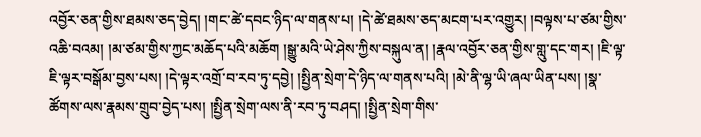འབྱོར་ཅན་གྱིས་ཐམས་ཅད་བྱེད། །གང་ཚེ་དབང་ཉིད་ལ་གནས་པ། །དེ་ཚེ་ཐམས་ཅད་མངག་པར་འགྱུར། །བལྟས་པ་ཙམ་གྱིས་འཆི་བའམ། །མ་ཙམ་གྱིས་ཀྱང་མཆོད་པའི་མཆོག །སྒྱུ་མའི་ཡེ་ཤེས་ཀྱིས་བསྐུལ་ན། །རྣལ་འབྱོར་ཅན་གྱིས་གླུ་དང་གར། །ཇི་ལྟ་ཇི་ལྟར་བསྒོམ་བྱས་པས། །དེ་ལྟར་འགྲོ་བ་རབ་ཏུ་དབྱེ། །སྤྱིན་སྲེག་དེ་ཉིད་ལ་གནས་པའི། །མེ་ནི་ལྷ་ཡི་ཞལ་ཡིན་པས། །སྣ་ཚོགས་ལས་རྣམས་གྲུབ་བྱེད་པས། །སྤྱིན་སྲེག་ལས་ནི་རབ་ཏུ་བཤད། །སྤྱིན་སྲེག་གིས་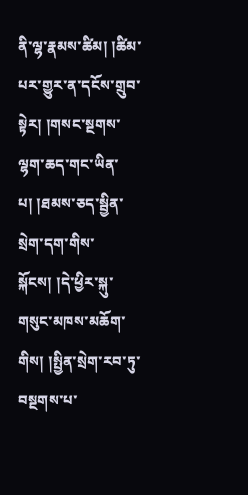ནི་ལྷ་རྣམས་ཚིམ། །ཚིམ་པར་གྱུར་ན་དངོས་གྲུབ་སྟེར། །གསང་སྔགས་ལྷག་ཆད་གང་ཡིན་པ། །ཐམས་ཅད་སྦྱིན་སྲེག་དག་གིས་སྐོངས། །དེ་ཕྱིར་སྐུ་གསུང་མཁས་མཆོག་གིས། །སྤྱིན་སྲེག་རབ་ཏུ་བསྔགས་པ་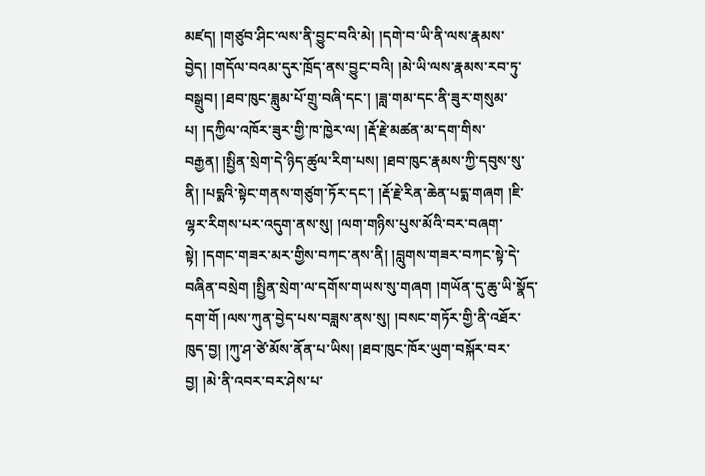མཛད། །གཙུབ་ཤིང་ལས་ནི་བྱུང་བའི་མེ། །དགེ་བ་ཡི་ནི་ལས་རྣམས་བྱེད། །གདོལ་བའམ་དུར་ཁྲོད་ནས་བྱུང་བའི། །མེ་ཡི་ལས་རྣམས་རབ་ཏུ་བསྒྲུབ། །ཐབ་ཁུང་ཟླུམ་པོ་གྲུ་བཞི་དང་། །ཟླ་གམ་དང་ནི་ཟུར་གསུམ་པ། །དཀྱིལ་འཁོར་ཟུར་གྱི་ཁ་ཁྱེར་ལ། །རྡོ་རྗེ་མཚན་མ་དག་གིས་བརྒྱན། །སྤྱིན་སྲེག་དེ་ཉིད་ཚུལ་རིག་པས། །ཐབ་ཁུང་རྣམས་ཀྱི་དབུས་སུ་ནི། །པདྨའི་སྟེང་གནས་གཙུག་ཏོར་དང་། །རྡོ་རྗེ་རིན་ཆེན་པདྨ་གཞག །ཇི་ལྷར་རིགས་པར་འདུག་ནས་སུ། །ལག་གཉིས་པུས་མོའི་བར་བཞག་སྟེ། །དགང་གཟར་མར་གྱིས་བཀང་ནས་ནི། །བླུགས་གཟར་བཀང་སྟེ་དེ་བཞིན་བསྲེག །སྤྱིན་སྲེག་ལ་དགོས་གཡས་སུ་གཞག །གཡོན་དུ་ཆུ་ཡི་སྣོད་དག་གོ །ལས་ཀུན་བྱེད་པས་བཟླས་ནས་སུ། །བསང་གཏོར་གྱི་ནི་འཐོར་ཁུད་བྱ། །ཀུ་ཤ་ཙེ་མོས་ནོན་པ་ཡིས། །ཐབ་ཁུང་ཁོར་ཡུག་བསྐོར་བར་བྱ། །མེ་ནི་འབར་བར་ཤེས་པ་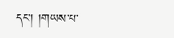དང་། །གཡས་པ་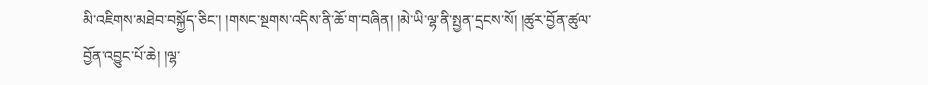མི་འཇིགས་མཐེབ་བསྐྱོད་ཅིང་། །གསང་སྔགས་འདིས་ནི་ཆོ་ག་བཞིན། །མེ་ཡི་ལྷ་ནི་སྤྱན་དྲངས་སོ། །ཚུར་བྱོན་ཚུལ་བྱོན་འབྱུང་པོ་ཆེ། །ལྷ་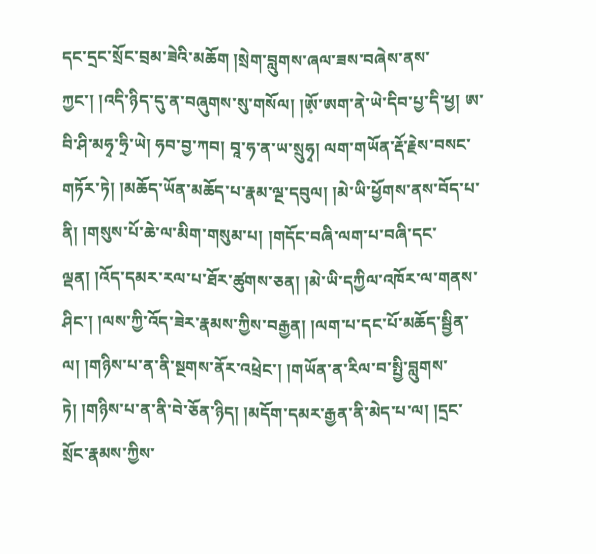དང་དྲང་སྲོང་བྲམ་ཟེའི་མཆོག །སྲེག་བླུགས་ཞལ་ཟས་བཞེས་ནས་ཀྱང་། །འདི་ཉིད་དུ་ན་བཞུགས་སུ་གསོལ། །ཨོ༷་ཨག་ནེ་ཡེ་དིབ་པྱ་དི་ཕྱ། ཨ་བི་ཤི་མཧྭ་ཧྲི་ཡེ། ཧབ་བྱ་ཀབ། བཱ་ཧ་ན་ཡ་སྲུཧྭ། ལག་གཡོན་རྡོ་རྗེས་བསང་གཏོར་ཏེ། །མཆོད་ཡོན་མཆོད་པ་རྣམ་ལྔ་དབུལ། །མེ་ཡི་ཕྱོགས་ནས་བོད་པ་ནི། །གསུས་པོ་ཆེ་ལ་མིག་གསུམ་པ། །གདོང་བཞི་ལག་པ་བཞི་དང་ལྡན། །འོད་དམར་རལ་པ་ཐོར་ཚུགས་ཅན། །མེ་ཡི་དཀྱིལ་འཁོར་ལ་གནས་ཤིང་། །ལས་ཀྱི་འོད་ཟེར་རྣམས་ཀྱིས་བརྒྱན། །ལག་པ་དང་པོ་མཆོད་སྦྱིན་ལ། །གཉིས་པ་ན་ནི་སྔགས་ནོར་འཕྲེང་། །གཡོན་ན་རིལ་བ་སྤྱི་བླུགས་ཏེ། །གཉིས་པ་ན་ནི་བེ་ཅོན་ཉིད། །མདོག་དམར་རྒྱན་ནི་མེད་པ་ལ། །དྲང་སྲོང་རྣམས་ཀྱིས་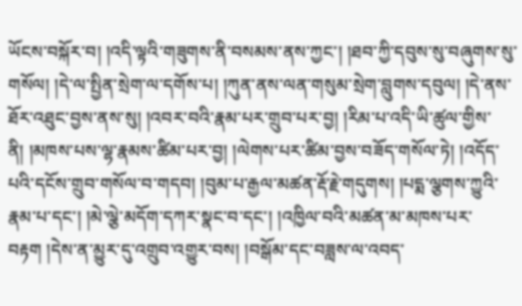ཡོངས་བསྐོར་བ། །འདི་ལྟའི་གཟུགས་ནི་བསམས་ནས་ཀྱང་། །ཐབ་ཀྱི་དབུས་སུ་བཞུགས་སུ་གསོལ། །དེ་ལ་སྤྱིན་སྲེག་ལ་དགོས་པ། །ཀུན་ནས་ལན་གསུམ་སྲེག་བླུགས་དབུལ། །དེ་ནས་ཐོར་འཐུང་བྱས་ནས་སུ། །འབར་བའི་རྣམ་པར་གྲུབ་པར་བྱ། །རིམ་པ་འདི་ཡི་ཚུལ་གྱིས་ནི། །མཁས་པས་ལྷ་རྣམས་ཚིམ་པར་བྱ། །ལེགས་པར་ཚིམ་བྱས་བཟོད་གསོལ་ཏེ། །འདོད་པའི་དངོས་གྲུབ་གསོལ་བ་གདབ། །བུམ་པ་རྒྱལ་མཚན་རྡོ་རྗེ་གདུགས། །པདྨ་ལྕགས་ཀྱུའི་རྣམ་པ་དང་། །མེ་ལྕེ་མདོག་དཀར་སྣང་བ་དང་། །འཁྱིལ་བའི་མཚན་མ་མཁས་པར་བརྟག །དེས་ན་མྱུར་དུ་འགྲུབ་འགྱུར་བས། །བསྒོམ་དང་བཟླས་ལ་འབད་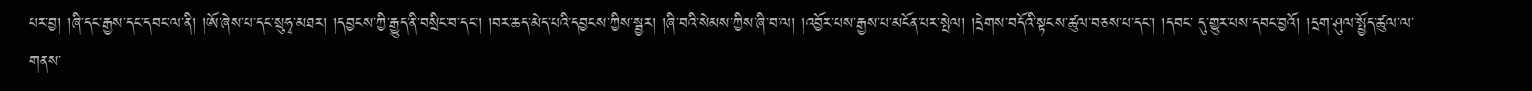པར་བྱ། །ཞི་དང་རྒྱས་དང་དབང་ལ་ནི། །ཨོ་ཞེས་པ་དང་སྲུཧྭ་མཐར། །དབྱངས་ཀྱི་རྒྱུད་ནི་བསྲིང་བ་དང་། །བར་ཆད་མེད་པའི་དབྱངས་ཀྱིས་སྦྱར། །ཞི་བའི་སེམས་ཀྱིས་ཞི་བ་ལ། །འབྱོར་པས་རྒྱས་པ་མངོན་པར་སྤེལ། །དྲེགས་བདོའི་སྟངས་ཚུལ་བཅས་པ་དང་། །དབང་ དུ་གྱུར་པས་དབང་བྱའོ། །དྲག་ཤུལ་སྤྱོད་ཚུལ་ལ་གནས་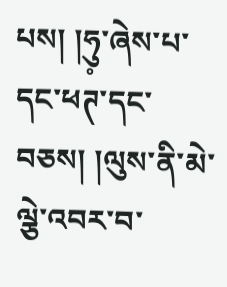པས། །ཧུ༷་ཞེས་པ་དང་ཕཊ་དང་བཅས། །ལུས་ནི་མེ་ལྕེ་འབར་བ་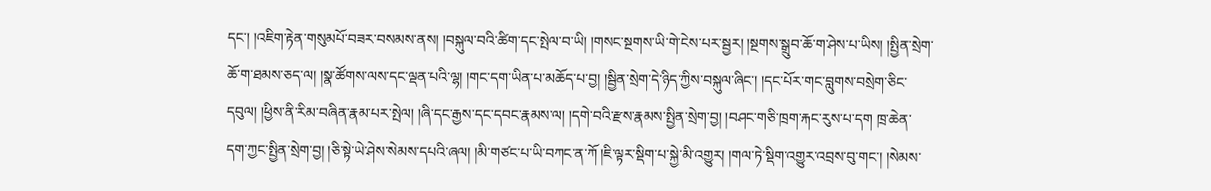དང་། །འཇིག་རྟེན་གསུམཔོ་བཟར་བསམས་ནས། །བསྐུལ་བའི་ཚིག་དང་སྤེལ་བ་ཡི། །གསང་སྔགས་ཡི་གེ་ངེས་པར་སྦྱར། །སྔགས་སྒྲུབ་ཆོ་ག་ཤེས་པ་ཡིས། །སྤྱིན་སྲེག་ཆོ་ག་ཐམས་ཅད་ལ། །སྣ་ཚོགས་ལས་དང་ལྡན་པའི་ལྷ། །གང་དག་ཡིན་པ་མཆོད་པ་བྱ། །སྦྱིན་སྲེག་དེ་ཉིད་ཀྱིས་བསྐུལ་ཞིང་། །དང་པོར་གང་བླུགས་བསྲེག་ཅིང་དབུལ། །ཕྱིས་ནི་རིམ་བཞིན་རྣམ་པར་སྤེལ། །ཞི་དང་རྒྱས་དང་དབང་རྣམས་ལ། །དགེ་བའི་རྫས་རྣམས་སྤྱིན་སྲེག་བྱ། །བཤང་གཅི་ཁྲག་རྐང་རུས་པ་དག ཁྲ་ཆེན་དག་ཀྱང་སྤྱིན་སྲེག་བྱ། །ཅི་སྟེ་ཡེ་ཤེས་སེམས་དཔའི་ཞལ། །མི་གཙང་པ་ཡི་བཀང་ན་ཀོ །ཇི་ལྟར་སྡིག་པ་སྐྱེ་མི་འགྱུར། །གལ་ཏེ་སྡིག་འགྱུར་འབྲས་བུ་གང་། །སེམས་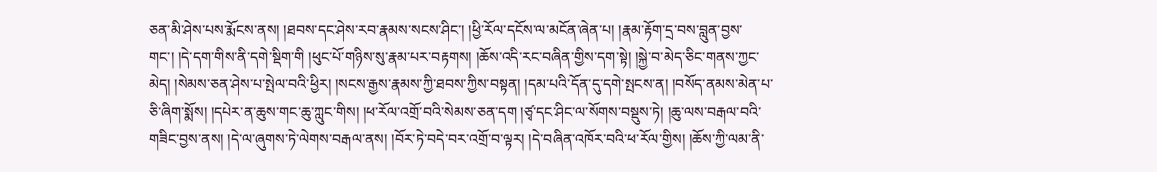ཅན་མི་ཤེས་པས་རྨོངས་ནས། །ཐབས་དང་ཤེས་རབ་རྣམས་སངས་ཤིང་། །ཕྱི་རོལ་དངོས་ལ་མངོན་ཞེན་པ། །རྣམ་རྟོག་དྲ་བས་བླུན་བྱས་གང་། །དེ་དག་གིས་ནི་དགེ་སྡིག་གི །ཕུང་པོ་གཉིས་སུ་རྣམ་པར་བརྟགས། །ཆོས་འདི་རང་བཞིན་གྱིས་དག་སྟེ། །སྐྱེ་བ་མེད་ཅིང་གནས་ཀྱང་མེད། །སེམས་ཅན་ཤེས་པ་སྤེལ་བའི་ཕྱིར། །སངས་རྒྱས་རྣམས་ཀྱི་ཐབས་ཀྱིས་བསྟན། །དམ་པའི་དོན་དུ་དགེ་སྤངས་ན། །བསོད་ནམས་མེན་པ་ཅི་ཞིག་སྨོས། །དཔེར་ན་ཆུས་གང་ཆུ་ཀླུང་གིས། །ཕ་རོལ་འགྲོ་བའི་སེམས་ཅན་དག །ཙྭ་དང་ཤིང་ལ་སོགས་བསྡུས་ཏེ། །ཆུ་ལས་བརྒལ་བའི་གཟིང་བྱས་ནས། །དེ་ལ་ཞུགས་ཏེ་ལེགས་བརྒལ་ནས། །བོར་ཏེ་བདེ་བར་འགྲོ་བ་ལྟར། །དེ་བཞིན་འཁོར་བའི་ཕ་རོལ་གྱིས། །ཆོས་ཀྱི་ལམ་ནི་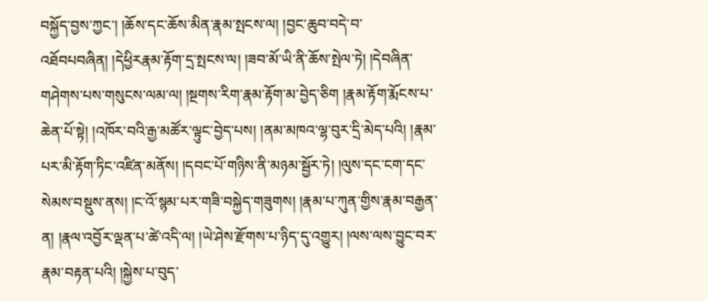བསྐྱོད་བྱས་ཀྱང་། །ཆོས་དང་ཆོས་མིན་རྣམ་སྤངས་ལ། །བྱང་ཆུབ་བདེ་བ་འཐོབཔབཞིན། །དེཕྱིརརྣམ་རྟོག་དྲ་སྤངས་ལ། །ཟབ་མོ་ཡི་ནི་ཆོས་སྤེལ་ཏེ། །དེབཞིན་གཤེགས་པས་གསུངས་ལམ་ལ། །སྔགས་རིག་རྣམ་རྟོག་མ་བྱེད་ཅིག །རྣམ་རྟོག་རྨོངས་པ་ཆེན་པོ་སྟེ། །འཁོར་བའི་རྒྱ་མཚོར་ལྟུང་བྱེད་པས། །ནམ་མཁའ་ལྷ་བུར་དྲི་མེད་པའི། །རྣམ་པར་མི་རྟོག་ཏིང་འཛིན་མནོས། །དབང་པོ་གཉིས་ནི་མཉམ་སྦྱོར་ཏེ། །ལུས་དང་ངག་དང་སེམས་བསྡུས་ནས། །ང་འོ་སྙམ་པར་གཟི་བསྐྱེད་གཟུགས། །རྣམ་པ་ཀུན་གྱིས་རྣམ་བརྒྱན་ན། །རྣལ་འབྱོར་ལྡན་པ་ཚེ་འདི་ལ། །ཡེ་ཤེས་རྫོགས་པ་ཉིད་དུ་འགྱུར། །ལས་ལས་བྱུང་བར་རྣམ་བརྟན་པའི། །སྐྱེས་པ་བུད་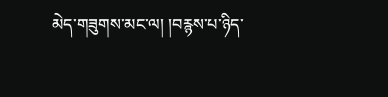མེད་གཟུགས་མང་ལ། །བརྙས་པ་ཉིད་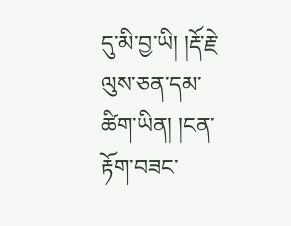དུ་མི་བྱ་ཡི། །རྡོ་རྗེ་ལུས་ཅན་དམ་ཚིག་ཡིན། །ངན་རྟོག་བཟང་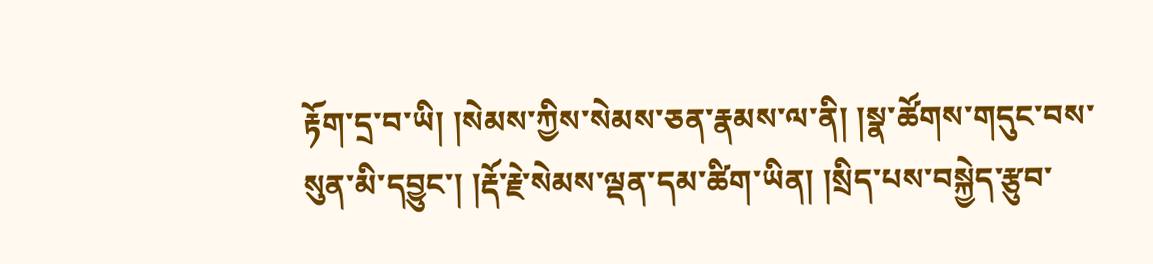རྟོག་དྲ་བ་ཡི། །སེམས་ཀྱིས་སེམས་ཅན་རྣམས་ལ་ནི། །སྣ་ཚོགས་གདུང་བས་སུན་མི་དབྱུང་། །རྡོ་རྗེ་སེམས་ལྡན་དམ་ཚིག་ཡིན། །སྲིད་པས་བསྐྱེད་རྩུབ་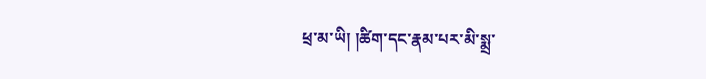ཕྲ་མ་ཡི། །ཚིག་དང་རྣམ་པར་མི་སྨྲ་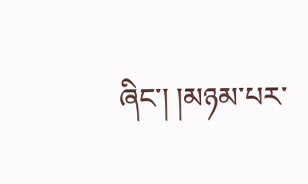ཞིང་། །མཉམ་པར་